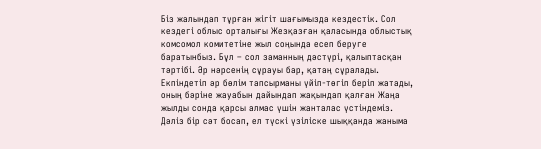Біз жалындап тұрған жігіт шағымызда кездестік. Сол кездегі облыс орталығы Жезқазған қаласында облыстық комсомол комитетіне жыл соңында есеп беруге баратынбыз. Бұл – сол заманның дәстүрі, қалыптасқан тәртібі. Әр нәрсенің сұрауы бар, қатаң сұралады. Екпіндетіп әр бөлім тапсырманы үйіп-төгіп беріп жатады, оның бәріне жауабын дайындап жақындап қалған Жаңа жылды сонда қарсы алмас үшін жанталас үстіндеміз.
Дәліз бір сәт босап, ел түскі үзіліске шыққанда жаныма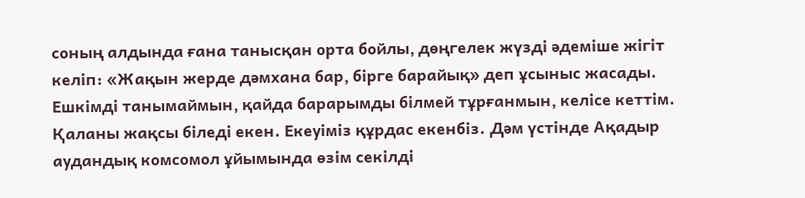соның алдында ғана танысқан орта бойлы, дөңгелек жүзді әдеміше жігіт келіп: «Жақын жерде дәмхана бар, бірге барайық» деп ұсыныс жасады. Ешкімді танымаймын, қайда барарымды білмей тұрғанмын, келісе кеттім. Қаланы жақсы біледі екен. Екеуіміз құрдас екенбіз. Дәм үстінде Ақадыр аудандық комсомол ұйымында өзім секілді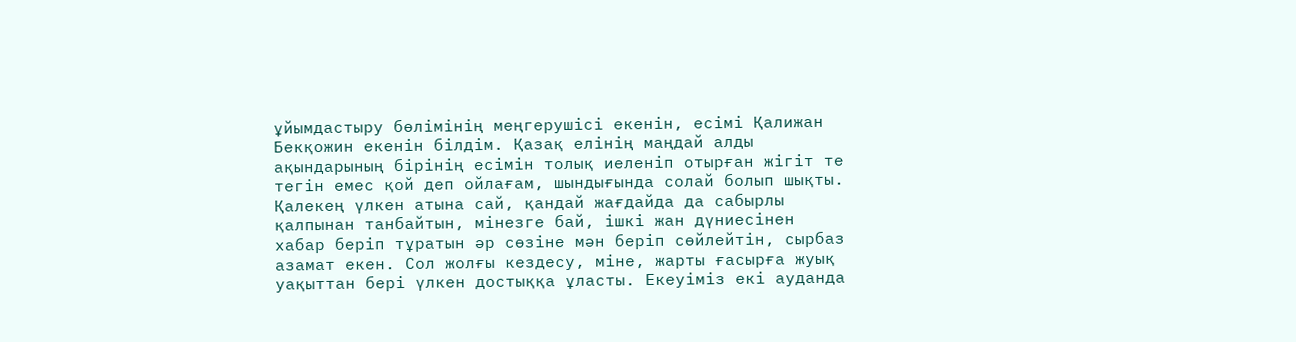ұйымдастыру бөлімінің меңгерушісі екенін, есімі Қалижан Бекқожин екенін білдім. Қазақ елінің маңдай алды ақындарының бірінің есімін толық иеленіп отырған жігіт те тегін емес қой деп ойлағам, шындығында солай болып шықты. Қалекең үлкен атына сай, қандай жағдайда да сабырлы қалпынан танбайтын, мінезге бай, ішкі жан дүниесінен хабар беріп тұратын әр сөзіне мән беріп сөйлейтін, сырбаз азамат екен. Сол жолғы кездесу, міне, жарты ғасырға жуық уақыттан бері үлкен достыққа ұласты. Екеуіміз екі ауданда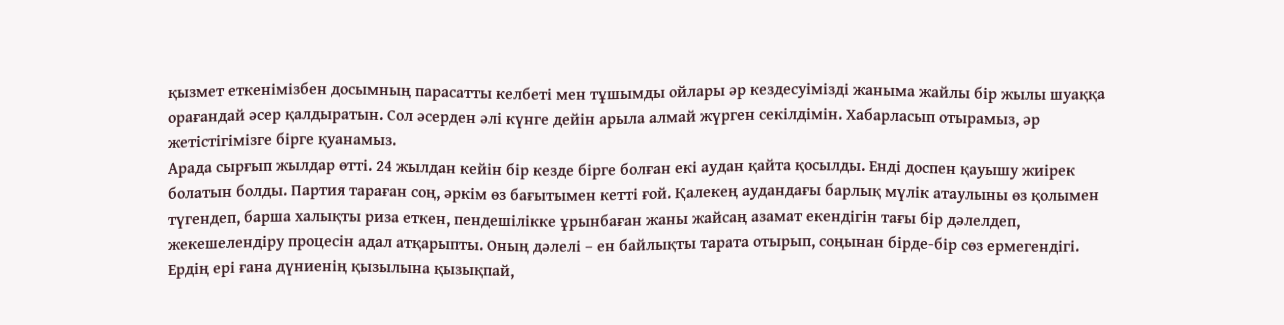қызмет еткенімізбен досымның парасатты келбеті мен тұшымды ойлары әр кездесуімізді жаныма жайлы бір жылы шуаққа орағандай әсер қалдыратын. Сол әсерден әлі күнге дейін арыла алмай жүрген секілдімін. Хабарласып отырамыз, әр жетістігімізге бірге қуанамыз.
Арада сырғып жылдар өтті. 24 жылдан кейін бір кезде бірге болған екі аудан қайта қосылды. Енді доспен қауышу жиірек болатын болды. Партия тараған соң, әркім өз бағытымен кетті ғой. Қалекең аудандағы барлық мүлік атаулыны өз қолымен түгендеп, барша халықты риза еткен, пендешілікке ұрынбаған жаны жайсаң азамат екендігін тағы бір дәлелдеп, жекешелендіру процесін адал атқарыпты. Оның дәлелі – ен байлықты тарата отырып, соңынан бірде-бір сөз ермегендігі. Ердің ері ғана дүниенің қызылына қызықпай,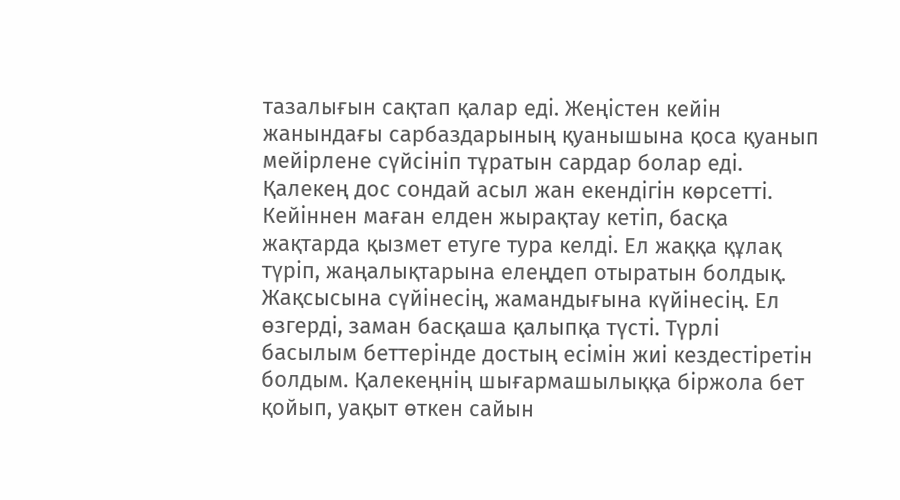тазалығын сақтап қалар еді. Жеңістен кейін жанындағы сарбаздарының қуанышына қоса қуанып мейірлене сүйсініп тұратын сардар болар еді. Қалекең дос сондай асыл жан екендігін көрсетті.
Кейіннен маған елден жырақтау кетіп, басқа жақтарда қызмет етуге тура келді. Ел жаққа құлақ түріп, жаңалықтарына елеңдеп отыратын болдық. Жақсысына сүйінесің, жамандығына күйінесің. Ел өзгерді, заман басқаша қалыпқа түсті. Түрлі басылым беттерінде достың есімін жиі кездестіретін болдым. Қалекеңнің шығармашылыққа біржола бет қойып, уақыт өткен сайын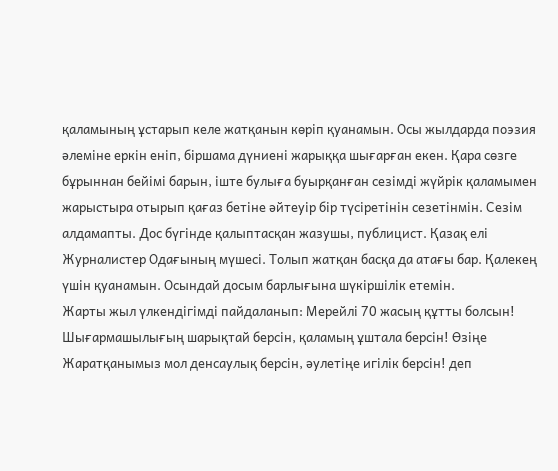қаламының ұстарып келе жатқанын көріп қуанамын. Осы жылдарда поэзия әлеміне еркін еніп, біршама дүниені жарыққа шығарған екен. Қара сөзге бұрыннан бейімі барын, іште булыға буырқанған сезімді жүйрік қаламымен жарыстыра отырып қағаз бетіне әйтеуір бір түсіретінін сезетінмін. Сезім алдамапты. Дос бүгінде қалыптасқан жазушы, публицист. Қазақ елі Журналистер Одағының мүшесі. Толып жатқан басқа да атағы бар. Қалекең үшін қуанамын. Осындай досым барлығына шүкіршілік етемін.
Жарты жыл үлкендігімді пайдаланып: Мерейлі 70 жасың құтты болсын! Шығармашылығың шарықтай берсін, қаламың ұштала берсін! Өзіңе Жаратқанымыз мол денсаулық берсін, әулетіңе игілік берсін! деп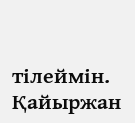тілеймін.
Қайыржан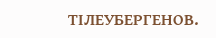ТІЛЕУБЕРГЕНОВ.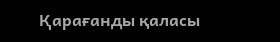Қарағанды қаласы